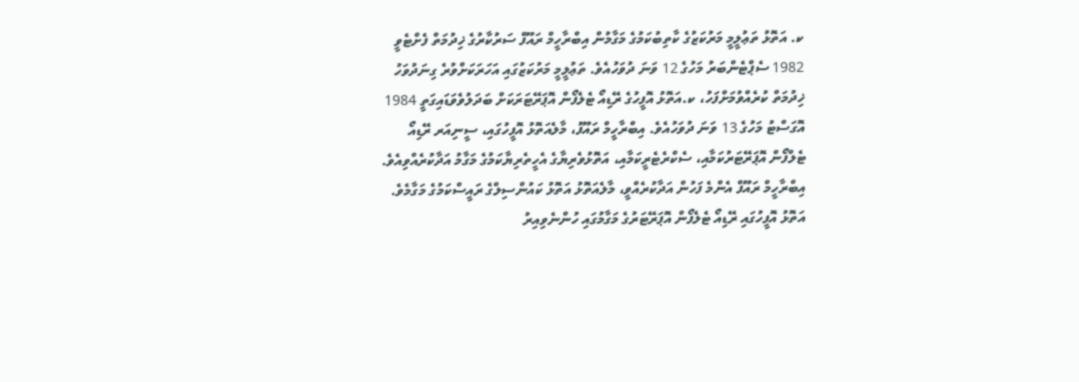ކ. އަތޮޅު ތަޢުލީމީ މަރުކަޒުގެ ކާތިބުކަމުގެ މަގާމުން އިބްރާހީމް ރައޫފް ސަރުކާރުގެ ޚިދުމަތް ފެށްޓެވީ 1982 ސެޕްޓެންބަރު މަހުގެ 12 ވަނަ ދުވަހުއެވެ. ތަޢުލީމީ މަރުކަޒުގައި އަހަރަކަށްވުރެ ގިނަދުވަހު ޚިދުމަތް ކުރެއްވުމަށްފަހު، ކ.އަތޮޅު އޮފީހުގެ ރޭޑިއޯ ޓެލެފޯން އޮޕަރޭޓަރަކަށް ބަދަލުވެވަޑައިގަތީ 1984 އޮގަސްޓު މަހުގެ 13 ވަނަ ދުވަހުއެވެ. އިބްރާހީމް ރައޫފު، މާލެއަތޮޅު އޮފީހުގައި، ސީނިއަރ ރޭޑިއޯ ޓެލްފޯން އޮޕަރޭޓަރުކަމާއި، ސެކްރެޓެރީކަމާއި، އަތޮޅުވެރިޔާގެ އެހީތެރިޔާކަމުގެ މަގާމު އަދާކުރެއްވިއެވެ. އިބްރާހީމް ރައޫފް އެންމެ ފަހުން އަދާކުރެއްވީ، މާލެއަތޮޅު އަތޮޅު ކައުންސިލްގެ ރައީސްކަމުގެ މަގާމެވެ.
އަތޮޅު އޮފީހުގައި ރޭޑިއޯ ޓެލެފޯން އޮޕަރޭޓަރުގެ މަގާމުގައި ހުންނެވިއިރު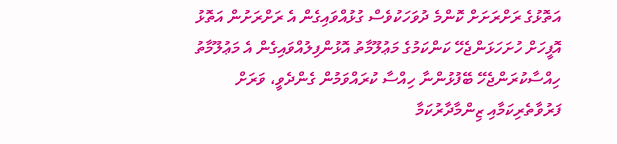އަތޮޅުގެ ރަށްރަށަށް ކޮންމެ ދުވަހަކުވެސް ގުޅުއްވައިގެން އެ ރަށްރަށުން އަތޮޅު އޮފީހަށް ހުށަހަޅަންޖެހޭ ކަންކަމުގެ މަޢުލޫމާތު އޮޅުންފިލުއްވައިގެން އެ މަޢުލޫމާތު ހިއްސާކުރަންޖެހޭ ބޭފުޅުންނާ ހިއްސާ ކުރައްވަމުން ގެންދެވީ، ވަރަށް ފަރުވާތެރިކަމާއި ޒިންމާދާރުކަމާ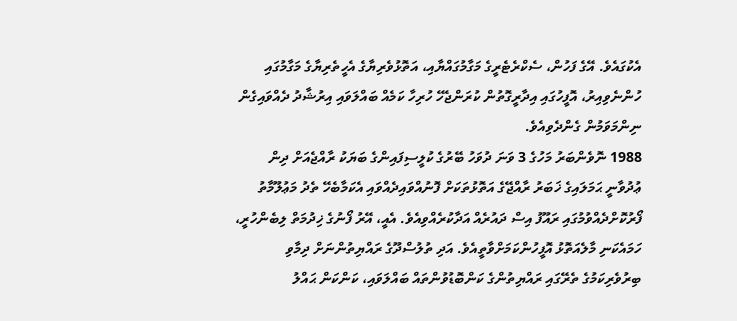އެކުގައެވެ. އޭގެ ފަހުން، ސެކްރެޓެރީގެ މަގާމުގައްޔާއި، އަތޮޅުވެރިޔާގެ އެހީތެރިޔާގެ މަގާމުގައި ހުންނެވިއިރު، އޮފީހުގައި އިދާރީގޮތުން ކުރަންޖެހޭ ހުރިހާ ކަމެއް ބައްލަވައި އިރުޝާދު ދެއްވައިގެން ނިންމަވަމުން ގެންދެވިއެވެ.
1988 ނޮވެންބަރު މަހުގެ 3 ވަނަ ދުވަހު ބޭރުގެ ކުލީސިފައިންގެ ބަޔަކު ރާއްޖެއަށް ދިން ޢުދުވާނީ ޙަމަލައިގެ ޚަބަރު ރާއްޖޭގެ އަތޮޅުތަކަށް ފޮނުއްވައިދެއްވައި އެކަމާބެހޭ ތެދު މަޢުލޫމާތު ފޯރުކޮށްދެއްވުމުގައި ރައޫފު އިސް ދައުރެއް އަދާކުރެއްވިއެވެ. އެއީ، އޭރު ފޯނުގެ ޚިދުމަތް ލިބެންހުރީ، ހަމައެކަނި މާލެއަތޮޅު އޮފީހުންކަމަށްވާތީއެވެ. އަދި ތުލުސްދޫގެ ރައްޔިތުންނަށް ދިމާވި ބިރުވެރިކަމުގެ ތެރޭގައި ރައްޔިތުންގެ ކަންބޮޑުވުންތައް ބައްލަވައި، ކަންކަން ޙައްލު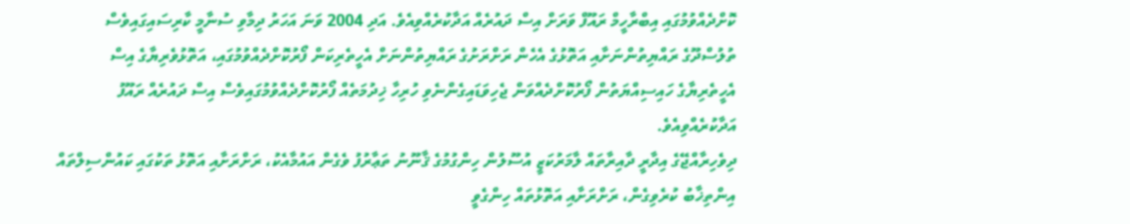ކޮށްދެއްވުމުގައި އިބްރާހީމް ރައޫފް ވަރަށް އިސް ދައުރެއް އަދާކުރެއްވިއެވެ. އަދި 2004 ވަނަ އަހަރު ދިމާވި ސުނާމީ ކާރިސައިގައިވެސް ތުލުސްދޫގެ ރައްޔިތުންނަށާއި އަތޮޅުގެ އެހެން ރަށްރަށުގެ ރައްޔިތުންނަށް އެހީތެރިކަން ފޯރުކޮށްދެއްވުމުގައި، އަތޮޅުވެރިޔާގެ އިސް އެހީތެރިޔާގެ ހައިސިއްޔަތުން ފޯރުކޮށްދެއްވަން ޖެހިވަޑައިގެންނެވި ހުރިހާ ޚިދުމަތެއް ފޯރުކޮށްދެއްވުމުގައިވެސް އިސް ދައުރެއް ރައޫފު އަދާކުރެއްވިއެވެ.
ދިވެހިރާއްޖޭގެ އިދާރީ ދާއިރާތައް ލާމަރުކަޒީ އުސޫލުން ހިންގުމުގެ ޤާނޫނު ތަޢާރުފު ވެގެން އައުމާއެކު، ރަށްރަށާއި އަތޮޅު ތަކުގައި ކައުންސިލްތައް އިންތިޚާބު ކުރެވިގެން، ރަށްރަށާއި އަތޮޅުތައް ހިންގެވީ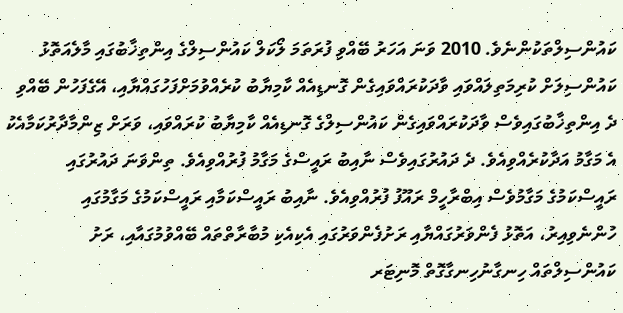ކައުންސިލްތަކުންނެވެ. 2010 ވަނަ އަހަރު ބޭއްވި ފުރަތަމަ ލޯކަލް ކައުންސިލްގެ އިންތިޚާބުގައި މާލެއަތޮޅު ކައުންސިލަށް ކުރިމަތިލައްވައި ވާދަކުރައްވައިގެން ގޮނޑިއެއް ކާމިޔާބު ކުރެއްވުމަށްފަހުގައްޔާއި، އޭގެފަހުން ބޭއްވި ދެ އިންތިޚާބުގައިވެސް ވާދަކުރައްވައިގެން ކައުންސިލްގެ ގޮނޑިއެއް ކާމިޔާބު ކުރައްވައި، ވަރަށް ޒިންމާދާރުކަމާއެކު އެ މަގާމު އަދާކުރެއްވިއެވެ. ދެ ދައުރުގައިވެސް ނާއިބު ރައީސްގެ މަގާމު ފުރުއްވިއެވެ. ތިންވަނަ ދައުރުގައި ރައީސްކަމުގެ މަގާމުވެސް އިބްރާހީމް ރައޫފު ފުރުއްވިއެވެ. ނާއިބު ރައީސްކަމާއި ރައީސްކަމުގެ މަގާމުގައި ހުންނެވިއިރު، އަތޮޅު ފެންވަރުގައްޔާއި ރަށުފެންވަރުގައި އެކިއެކި މުބާރާތްތައް ބޭއްވުމުގައާއި، ރަށު ކައުންސިލްތައް ހިނގާނުހިނގާގޮތް މޮނިޓަރ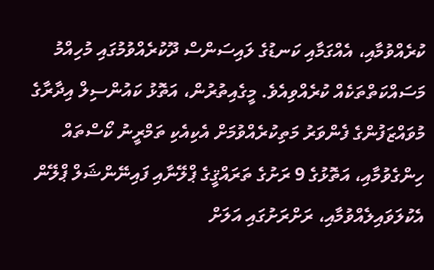ކުރެއްވުމާއި، އެއްގަމާއި ކަނޑުގެ ލައިސަންސް ދޫކުރެއްވުމުގައި މުހިއްމު މަސައްކަތްތަކެއް ކުރެއްވިއެވެ. މީގެއިތުރުން، އަތޮޅު ކައުންސިލް އިދާރާގެ މުވައްޒަފުންގެ ފެންވަރު މަތިކުރެއްވުމަށް އެކިއެކި ތަމްރީނު ކޯސްތައް ހިންގެވުމާއި، އަތޮޅުގެ 9 ރަށުގެ ތަރައްޤީގެ ޕްލޭނާއި ފައިނޭންޝަލް ޕްލޭން އެކުލަވައިލެއްވުމާއި، ރަށްރަށުގައި އަލަށް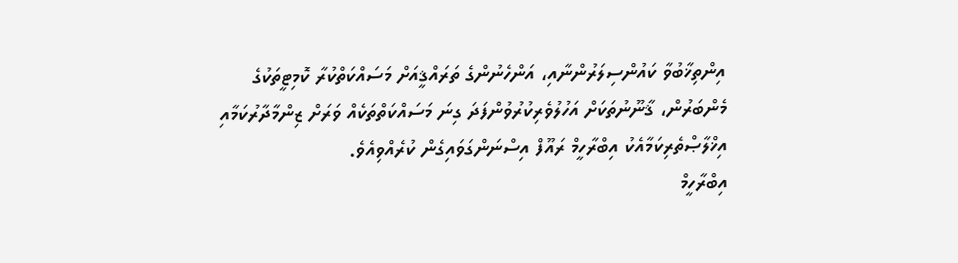އިންތިޚާބުވާ ކައުންސިލަރުންނާއި، އަންހެނުންގެ ތަރައްޤީއަށް މަސައްކަތްކުރާ ކޮމިޓީތަކުގެ މެންބަރުން، ޤާނޫނުތަކަށް އަހުލުވެރިކުރުވުންފަދަ ގިނަ މަސައްކަތްތަކެއް ވަރަށް ޒިންމާދާރުކަމާއި އިޚްލާޞްތެރިކަމާއެކު އިބްރާހީމް ރައޫފް އިސްނަންގަވައިގެން ކުރެއްވިއެވެ.
އިބްރާހީމް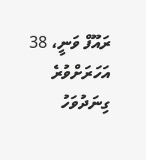ރައޫފް ވަނީ، 38 އަހަރަށްވުރެ ގިނަދުވަހު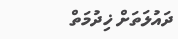ދައުލަތަށް ޚިދުމަތް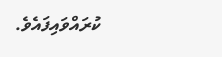ކުރައްވައިފައެވެ.